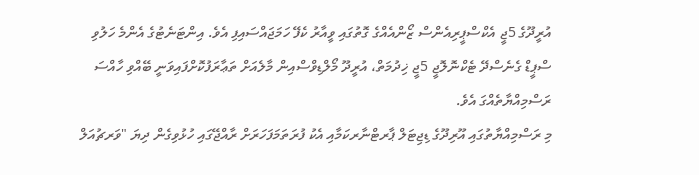އުރީދޫގެ 5ޖީ އެކްސްޕީރިއެންސް ޒޯންއެއްގެ ގޮތުގައި ވީއާރު ކެފޭ ހަމަޖައްސައިފި އެވެ. އިންޓަނެޓުގެ އެންމެ ހަލުވި ސްޕީޑް ގެނެސްދޭ ޓެކްނޮލޮޖީ 5ޖީ ޚިދުމަތް، އުރީދޫ މޯލްޑިވްސްއިން މާލެއަށް ތަޢާރަފުކޮށްފައިވަނީ ބޭއްވި ހާއްސަ ރަސްމިއްޔާތެއްގަ އެވެ.
މި ރަސްމިއްޔާތުގައި އޫރިދޫގެ ޑިޖިޓަލް ޕާރޓްނާރކަމާއި އެކު ފުރަތަމަފަހަރަށް ރާއްޖޭގައި ހުޅުވިގެން ދިޔަ "ވަރޗުއަލް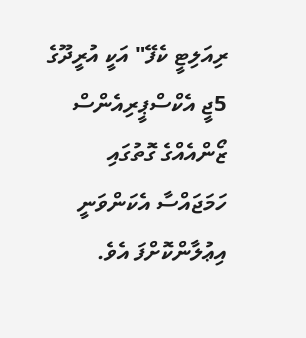ރިއަލިޓީ ކެފޭ" އަކީ އުރީދޫގެ 5ޖީ އެކްސްޕީރިއެންސް ޒޯންއެއްގެ ގޮތުގައި ހަމަޖައްސާ އެކަންވަނީ އިޢުލާންކޮށްފަ އެވެ.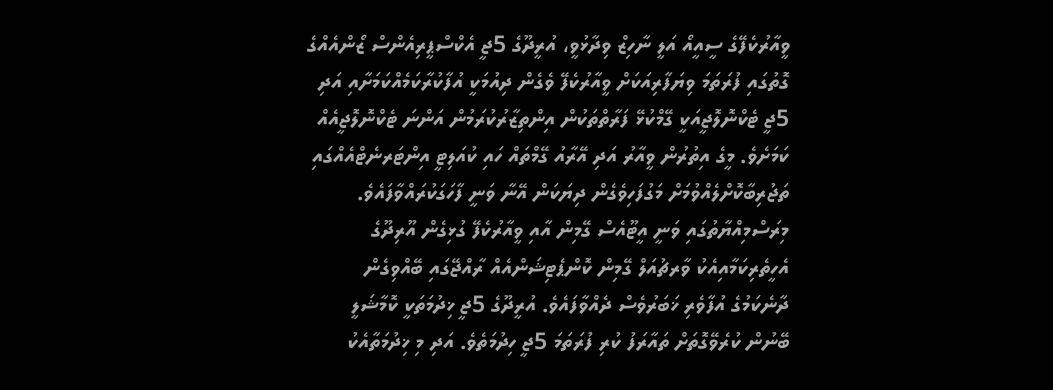ވީއާރުކެފޭގެ ސީއީއޯ އަލީ ނާހިޒް ވިދާޅުވީ، އުރީދޫގެ 5ޖީ އެކްސްޕީރިއެންސް ޒޯންއެއްގެ ގޮތުގައި ފުރަތަމަ ވިޔަފާރިއަކަށް ވީއާރުކެފޭ ވެގެން ދިއުމަކީ އުފާކުރާކަމެއްކަމަށާއި އަދި 5ޖީ ޓެކްނޮލޮޖީއަކީ ގޭމްކުޅޭ ފަރާތްތަކުން އިންތިޒާރުކުރަމުން އަންނަ ޓެކްނޮލޮޖީއެއް ކަމަށެވެ. މީގެ އިތުރުން ވީއާރު އަދި އޭރާއު ގޭމްތައް ހައި ކުއަލިޓީ އިންޓަރނެޓްއެއްގައި ތަޖުރިބާކޮށްލެއްވުމަށް މަގުފަހިވެގެން ދިޔަކަން އޭނާ ވަނީ ފާހަގަކުރައްވާފައެވެ.
މިރަސްމިއްޔާތުގައި ވަނީ އީޓޫއެސް ގޭމިން އާއި ވީއާރުކެފޭ ގުޅިގެން އޫރިދޫގެ އެހީތެރިކަމާއިއެކު ވާރޗުއަލް ގޭމިން ކޮންޕެޓިޝަންއެއް ރާއްޖޭގައި ބޭއްވިގެން ދާނެކަމުގެ އުފާވެރި ޚަބަރުވެސް ދެއްވާފައެވެ. އުރީދޫގެ 5ޖީ ޚިދުމަތަކީ ކޮމާޝަލީ ބޭނުން ކުރެވޭގޮތަށް ތައާރަފު ކުރި ފުރަތަމަ 5ޖީ ހިދުމަތެވެ. އަދި މި ޚިދުމަތާއެކު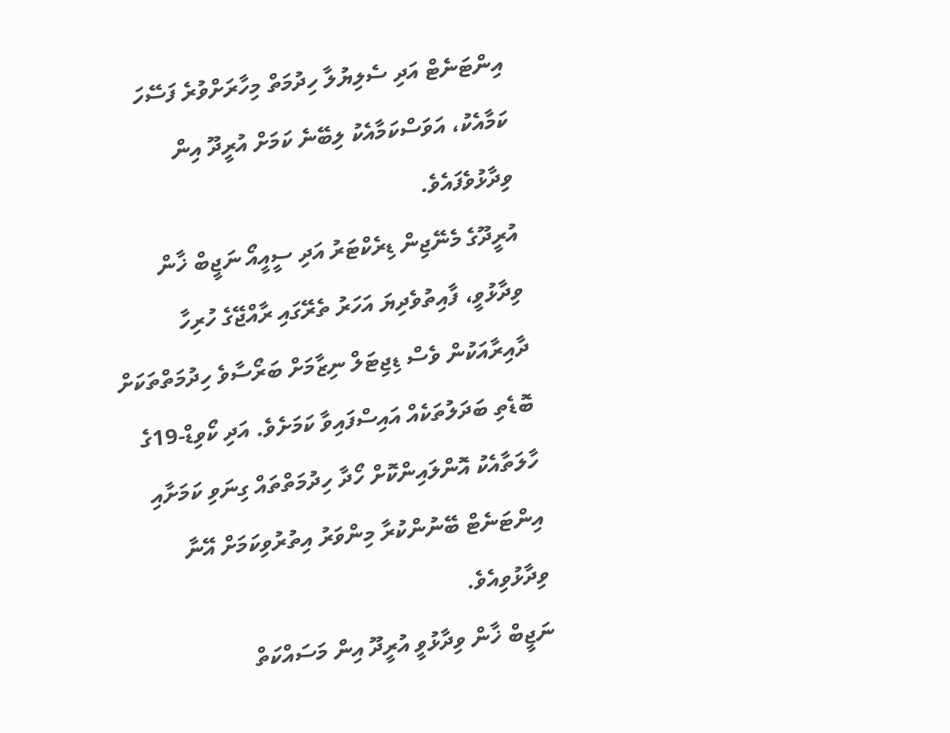އިންޓަނެޓް އަދި ސެލިޔުލާ ހިދުމަތް މިހާރަށްވުރެ ފަސޭހަ ކަމާއެކު، އަވަސްކަމާއެކު ލިބޭނެ ކަމަށް އުރީދޫ އިން ވިދާޅުވެފައެވެ.
އުރީދޫގެ މެނޭޖިން ޑިރެކްޓަރު އަދި ސީއީއޯ ނަޖީބް ޚާން ވިދާޅުވީ، ފާއިތުވެދިޔަ އަހަރު ތެރޭގައި ރާއްޖޭގެ ހުރިހާ ދާއިރާއަކުން ވެސް ޑިޖިޓަލް ނިޒާމަށް ބަރޯސާވެ ހިދުމަތްތަކަށް ބޮޑެތި ބަދަލުތަކެއް އައިސްފައިވާ ކަމަށެވެ. އަދި ކޯވިޑް-19ގެ ހާލަތާއެކު އޮންލައިންކޮށް ހޯދާ ހިދުމަތްތައް ގިނަވި ކަމަށާއި އިންޓަނެޓް ބޭނުންކުރާ މިންވަރު އިތުރުވިކަމަށް އޭނާ ވިދާޅުވިއެވެ.
ނަޖީބް ޚާން ވިދާޅުވީ އުރީދޫ އިން މަސައްކަތް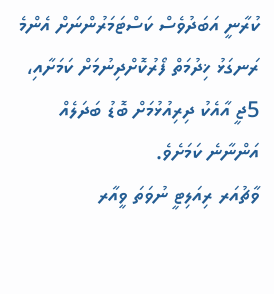ކުރާނީ އަބަދުވެސް ކަސްޓަމަރުންނަށް އެންމެ ރަނގަޅު ޚިދުމަތް ފޯރުކޮށްދިނުމަށް ކަމަށާއި، 5ޖީ އާއެކު ދިރިއުޅުމަށް ބޮޑު ބަދަލެއް އަންނާނެ ކަމަށެވެ.
ވާޗުއަރ ރިއަލިޓީ ނުވަތަ ވީއާރ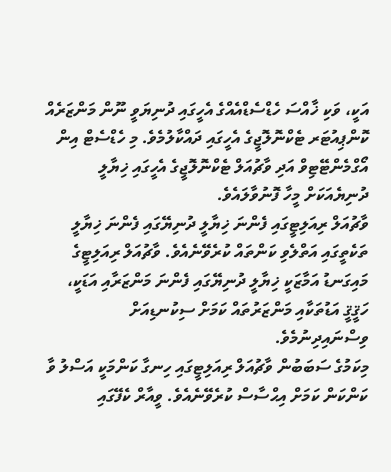އަކީ، ވަކި ޚާއްސަ ހެޑްސެޑްއެއްގެ އެހީގައި ދުނިޔަވީ ނޫން މަންޒަރެއް ކޮންޕިއުޓަރ ޓެކްނޮލޮޖީގެ އެހީގައި ދައްކާލުމެވެ. މި ހެޑްސެޓް އިން އޯގްމެންޓޭޓިވް އަދި ވާޗުއަލް ޓެކްނޮލޮޖީގެ އެހީގައި ޚިޔާލީ ދުނިޔެއަކަށް މީހާ ފޮނުވާލައެވެ.
ވާޗުއަލް ރިއަލިޓީގައި ފެންނަ ޚިޔާލީ ދުނިޔޭގައި ފެންނަ ޚިޔާލީ ތަކެތީގައި އަތްލެވި ކަންތައް ކުރެވޭނެއެވެ. ވާޗުއަލް ރިއަލިޓީގެ މައިގަނޑު އަމާޒަކީ ޚިޔާލީ ދުނިޔޭގައި ފެންނަ މަންޒަރާއި އަޑަކީ، ހަޤީޤީ އަޑުތަކާއި މަންޒަރުތައް ކަމަށް ސިކުނޑިއަށް ވިސްނައިދިނުމެވެ.
މިކަމުގެ ސަބަބުން ވާޗުއަލް ރިއަލިޓީގައި ހިނގާ ކަންމަކީ އަސްލު ވާ ކަންކަން ކަމަށް އިޙްސާސް ކުރެވޭނެއެވެ. ވީއާރް ކެފޭގައި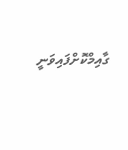ގާއިމްކޮށްފައިވަނީ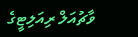ވާޗުއަލް ރިއަލިޓީގެ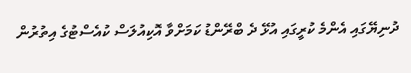ދުނިޔޭގައި އެންމެ ކުރީގައި އުޅޭ ދެ ބްރޭންޑު ކަމަށްވާ އޮކިއުލަސް ކުއެސްޓުގެ އިތުރުން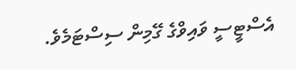އެސްޓީސީ ވައިވްގެ ގޭމިން ސިސްޓަމެވެ.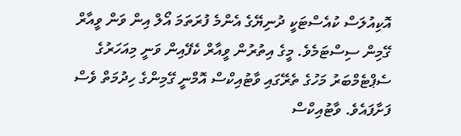އޮކިއުލަސް ކުއެސްޓަކީ ދުނިޔޭގެ އެންމެ ފުރަތަމަ އޯލް އިން ވަން ވީއާރް ގޭމިން ސިސްޓަމެވެ. މީގެ އިތުރުން ވީއާރް ކެފޭއިން ވަނީ މިއަހަރުގެ ސެޕްޓެމްބަރު މަހުގެ ތެރޭގައި ވާޓުއިކްސް އޮމްނީ ގޭމިންގެ ހިދުމަތް ވެސް ފަށާފައެވެ. ވާޓުއިކްސް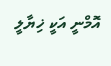އޮމްނީ އަކީ ޚިޔާލީ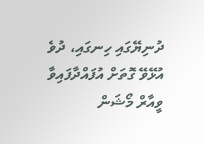ދުނިޔޭގައި ހިނގައި، ދުވެ އުޅޭވޭ ގޮތަށް އުފައްދާފައިވާ ވީއާރް މޯޝަން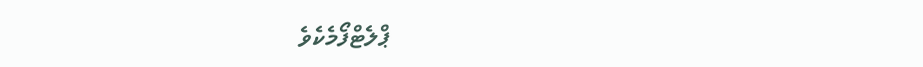ޕްލެޓްފޯމެކެވެ